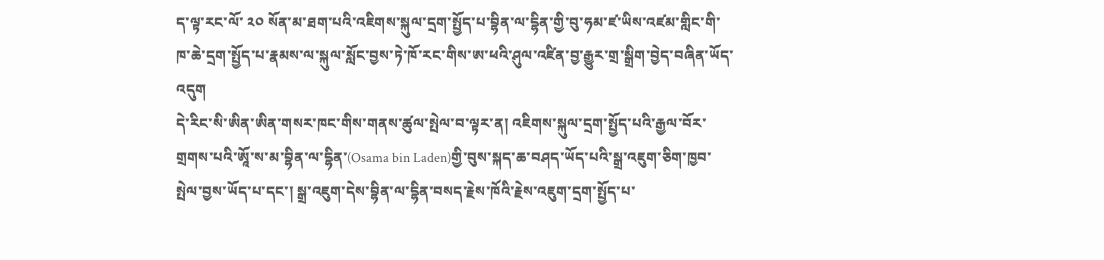ད་ལྟ་རང་ལོ་ ༢༠ སོན་མ་ཐག་པའི་འཇིགས་སྐུལ་དྲག་སྤྱོད་པ་བྷིན་ལ་དྷིན་གྱི་བུ་ཧམ་ཛ་ཡིས་འཛམ་གླིང་གི་ཁ་ཆེ་དྲག་སྤྱོད་པ་རྣམས་ལ་སྐུལ་སློང་བྱས་ཏེ་ཁོ་རང་གིས་ཨ་ཕའི་ཤུལ་འཛིན་བྱ་རྒྱུར་གྲ་སྒྲིག་བྱེད་བཞིན་ཡོད་འདུག
དེ་རིང་སི་ཨིན་ཨིན་གསར་ཁང་གིས་གནས་ཚུལ་སྤེལ་བ་ལྟར་ན། འཇིགས་སྐུལ་དྲག་སྤྱོད་པའི་རྒྱལ་བོར་གྲགས་པའི་ཨཱོ་ས་མ་བྷིན་ལ་དྷིན་(Osama bin Laden)གྱི་བུས་སྐད་ཆ་བཤད་ཡོད་པའི་སྒྲ་འཇུག་ཅིག་ཁྱབ་སྤེལ་བྱས་ཡོད་པ་དང་། སྒྲ་འཇུག་དེས་བྷིན་ལ་དྷིན་བསད་རྗེས་ཁོའི་རྗེས་འཇུག་དྲག་སྤྱོད་པ་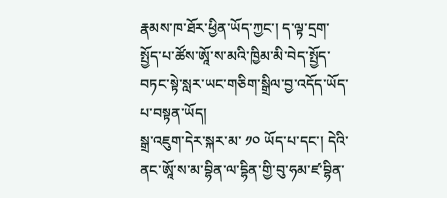རྣམས་ཁ་ཐོར་ཕྱིན་ཡོད་ཀྱང་། ད་ལྟ་དྲག་སྤྱོད་པ་ཚོས་ཨཱོ་ས་མའི་ཁྱིམ་མི་བེད་སྤྱོད་བཏང་སྟེ་སླར་ཡང་གཅིག་སྒྲིལ་བྱ་འདོད་ཡོད་པ་བསྟན་ཡོད།
སྒྲ་འཇུག་དེར་སྐར་མ་ ༡༠ ཡོད་པ་དང་། དེའི་ནང་ཨཱོ་ས་མ་བྷིན་ལ་དྷིན་གྱི་བུ་ཧམ་ཛ་བྷིན་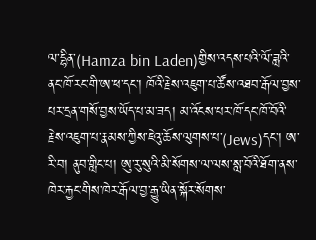ལ་དྷིན་(Hamza bin Laden)གྱིས་འདས་པའི་ལོ་ཟླའི་ནང་ཁོ་རང་གི་ཨ་ཕ་དང་། ཁོའི་རྗེས་འཇུག་པ་ཚོས་འཐབ་རྒོལ་བྱས་པར་དྲན་གསོ་བྱས་ཡོད་པ་མ་ཟད། མ་འོངས་པར་ཁོ་དང་ཁོ་བོའི་རྗེས་འཇུག་པ་རྣམས་ཀྱིས་ཇེའུ་ཆོས་ལུགས་པ་(Jews)དང་། ཨ་རི་བ། ནུབ་གླིང་པ། ཨུ་རུ་སུའི་མི་སོགས་ལ་ལས་སླ་བོའི་ཐོག་ནས་ཁེར་རྐྱང་གིས་ཁེར་རྒོལ་བྱ་རྒྱུ་ཡིན་སྐོར་སོགས་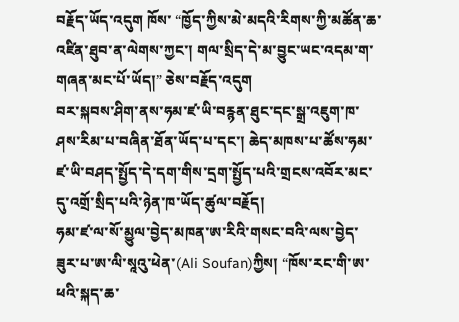བརྗོད་ཡོད་འདུག ཁོས་ “ཁྱོད་ཀྱིས་མེ་མདའི་རིགས་ཀྱི་མཚོན་ཆ་འཛིན་ཐུབ་ན་ལེགས་ཀྱང་། གལ་སྲིད་དེ་མ་བྱུང་ཡང་འདམ་ག་གཞན་མང་པོ་ཡོད།” ཅེས་བརྗོད་འདུག
བར་སྐབས་ཤིག་ནས་ཧམ་ཛ་ཡི་བརྙན་ཐུང་དང་སྒྲ་འཇུག་ཁ་ཤས་རིམ་པ་བཞིན་ཐོན་ཡོད་པ་དང་། ཆེད་མཁས་པ་ཚོས་ཧམ་ཛ་ཡི་བཤད་སྤྱོད་དེ་དག་གིས་དྲག་སྤྱོད་པའི་གྲངས་འབོར་མང་དུ་འགྲོ་སྲིད་པའི་ཉེན་ཁ་ཡོད་ཚུལ་བརྗོད།
ཧམ་ཛ་ལ་སོ་མྱུལ་བྱེད་མཁན་ཨ་རིའི་གསང་བའི་ལས་བྱེད་ཟུར་པ་ཨ་ལི་སཱའུ་ཕེན་(Ali Soufan)ཀྱིས། “ཁོས་རང་གི་ཨ་ཕའི་སྐད་ཆ་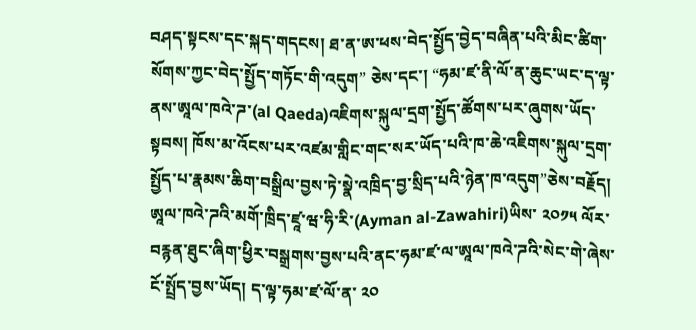བཤད་སྟངས་དང་སྐད་གདངས། ཐ་ན་ཨ་ཕས་བེད་སྤྱོད་བྱེད་བཞིན་པའི་མིང་ཚིག་སོགས་ཀྱང་བེད་སྤྱོད་གཏོང་གི་འདུག” ཅེས་དང་། “ཧམ་ཛ་ནི་ལོ་ན་ཆུང་ཡང་ད་ལྟ་ནས་ཨཱལ་ཁའེ་ཌ་(al Qaeda)འཇིགས་སྐུལ་དྲག་སྤྱོད་ཚོགས་པར་ཞུགས་ཡོད་སྟབས། ཁོས་མ་འོངས་པར་འཛམ་གླིང་གང་སར་ཡོད་པའི་ཁ་ཆེ་འཇིགས་སྐུལ་དྲག་སྤྱོད་པ་རྣམས་ཆིག་བསྒྲིལ་བྱས་ཏེ་སྣེ་འཁྲིད་བྱ་སྲིད་པའི་ཉེན་ཁ་འདུག”ཅེས་བརྗོད།
ཨཱལ་ཁའེ་ཌའི་མགོ་ཁྲིད་ཛཱ་ཝ་ཧི་རི་(Ayman al-Zawahiri)ཡིས་ ༢༠༡༥ ལོར་བརྙན་ཐུང་ཞིག་ཕྱིར་བསྒྲགས་བྱས་པའི་ནང་ཧམ་ཛ་ལ་ཨཱལ་ཁའེ་ཌའི་སེང་གེ་ཞེས་ངོ་སྤྲོད་བྱས་ཡོད། ད་ལྟ་ཧམ་ཛ་ལོ་ན་ ༢༠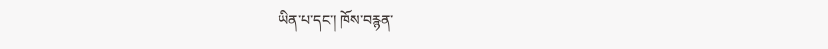ཡིན་པ་དང་། ཁོས་བརྙན་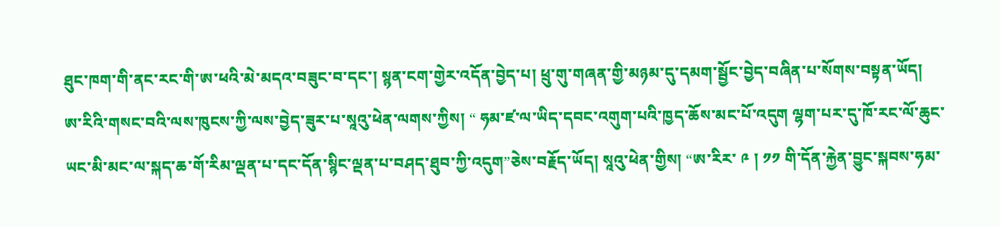ཐུང་ཁག་གི་ནང་རང་གི་ཨ་ཕའི་མེ་མདའ་བཟུང་བ་དང་། སྙན་ངག་གྱེར་འདོན་བྱེད་པ། ཕྲུ་གུ་གཞན་གྱི་མཉམ་དུ་དམག་སྦྱོང་བྱེད་བཞིན་པ་སོགས་བསྟན་ཡོད།
ཨ་རིའི་གསང་བའི་ལས་ཁུངས་ཀྱི་ལས་བྱེད་ཟུར་པ་སཱའུ་ཕེན་ལགས་ཀྱིས། “ ཧམ་ཛ་ལ་ཡིད་དབང་འགུག་པའི་ཁྱད་ཆོས་མང་པོ་འདུག ལྷག་པར་དུ་ཁོ་རང་ལོ་ཆུང་ཡང་མི་མང་ལ་སྐད་ཆ་གོ་རིམ་ལྡན་པ་དང་དོན་སྙིང་ལྡན་པ་བཤད་ཐུབ་ཀྱི་འདུག”ཅེས་བརྗོད་ཡོད། སཱའུ་ཕེན་གྱིས། “ཨ་རིར་ ༩ ། ༡༡ གི་དོན་རྐྱེན་བྱུང་སྐབས་ཧམ་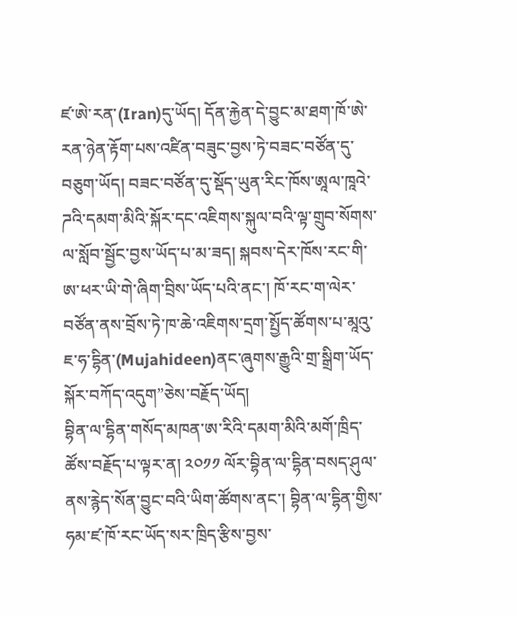ཛ་ཨེ་རན་(Iran)དུ་ཡོད། དོན་རྐྱེན་དེ་བྱུང་མ་ཐག་ཁོ་ཨེ་རན་ཉེན་རྟོག་པས་འཛིན་བཟུང་བྱས་ཏེ་བཟང་བཙོན་དུ་བཅུག་ཡོད། བཟང་བཙོན་དུ་སྡོད་ཡུན་རིང་ཁོས་ཨཱལ་ཁཱའེ་ཌའི་དམག་མིའི་སྐོར་དང་འཇིགས་སྐུལ་བའི་ལྟ་གྲུབ་སོགས་ལ་སློབ་སྦྱོང་བྱས་ཡོད་པ་མ་ཟད། སྐབས་དེར་ཁོས་རང་གི་ཨ་ཕར་ཡི་གེ་ཞིག་བྲིས་ཡོད་པའི་ནང་། ཁོ་རང་ག་ལེར་བཙོན་ནས་བྲོས་ཏེ་ཁ་ཆེ་འཇིགས་དྲག་སྤྱོད་ཚོགས་པ་མཱའུ་ཇ་ཧ་དྷིན་(Mujahideen)ནང་ཞུགས་རྒྱུའི་གྲ་སྒྲིག་ཡོད་སྐོར་བཀོད་འདུག”ཅེས་བརྗོད་ཡོད།
བྷིན་ལ་དྷིན་གསོད་མཁན་ཨ་རིའི་དམག་མིའི་མགོ་ཁྲིད་ཚོས་བརྗོད་པ་ལྟར་ན། ༢༠༡༡ ལོར་བྷིན་ལ་དྷིན་བསད་ཤུལ་ནས་རྙེད་སོན་བྱུང་བའི་ཡིག་ཚོགས་ནང་། བྷིན་ལ་དྷིན་གྱིས་ཧམ་ཛ་ཁོ་རང་ཡོད་སར་ཁྲིད་རྩིས་བྱས་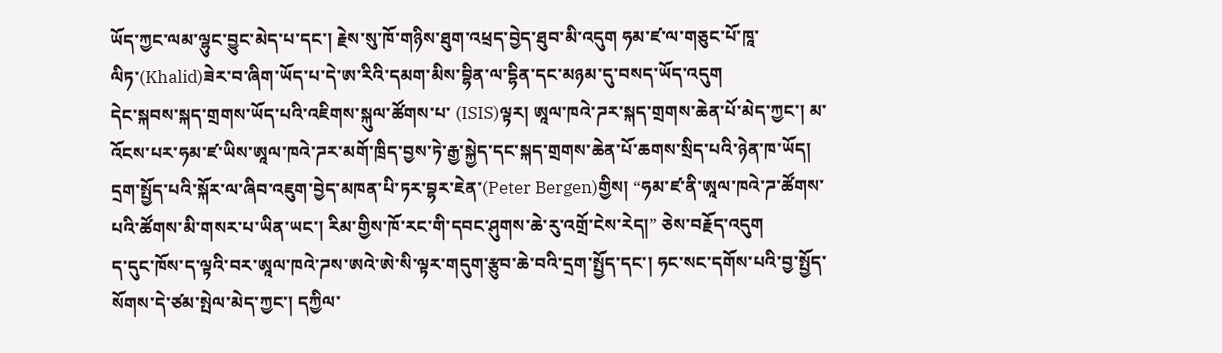ཡོད་ཀྱང་ལམ་ལྷུང་བྱུང་མེད་པ་དང་། རྗེས་སུ་ཁོ་གཉིས་ཐུག་འཕྲད་བྱེད་ཐུབ་མི་འདུག ཧམ་ཛ་ལ་གཅུང་པོ་ཁཱ་ལིཏ་(Khalid)ཟེར་བ་ཞིག་ཡོད་པ་དེ་ཨ་རིའི་དམག་མིས་བྷིན་ལ་དྷིན་དང་མཉམ་དུ་བསད་ཡོད་འདུག
དེང་སྐབས་སྐད་གྲགས་ཡོད་པའི་འཇིགས་སྐུལ་ཚོགས་པ་ (ISIS)ལྟར། ཨཱལ་ཁའེ་ཌར་སྐད་གྲགས་ཆེན་པོ་མེད་ཀྱང་། མ་འོངས་པར་ཧམ་ཛ་ཡིས་ཨཱལ་ཁའེ་ཌར་མགོ་ཁྲིད་བྱས་ཏེ་རྒྱ་སྐྱེད་དང་སྐད་གྲགས་ཆེན་པོ་ཆགས་སྲིད་པའི་ཉེན་ཁ་ཡོད། དྲག་སྤྱོད་པའི་སྐོར་ལ་ཞིབ་འཇུག་བྱེད་མཁན་པི་ཏར་བྷར་ཇེན་(Peter Bergen)གྱིས། “ཧམ་ཛ་ནི་ཨཱལ་ཁའེ་ཌ་ཚོགས་པའི་ཚོགས་མི་གསར་པ་ཡིན་ཡང་། རིམ་གྱིས་ཁོ་རང་གི་དབང་ཤུགས་ཆེ་རུ་འགྲོ་ངེས་རེད།” ཅེས་བརྗོད་འདུག
ད་དུང་ཁོས་ད་ལྟའི་བར་ཨཱལ་ཁའེ་ཌས་ཨའེ་ཨེ་སི་ལྟར་གདུག་རྩུབ་ཆེ་བའི་དྲག་སྤྱོད་དང་། ཧང་སང་དགོས་པའི་བྱ་སྤྱོད་སོགས་དེ་ཙམ་སྤེལ་མེད་ཀྱང་། དཀྱིལ་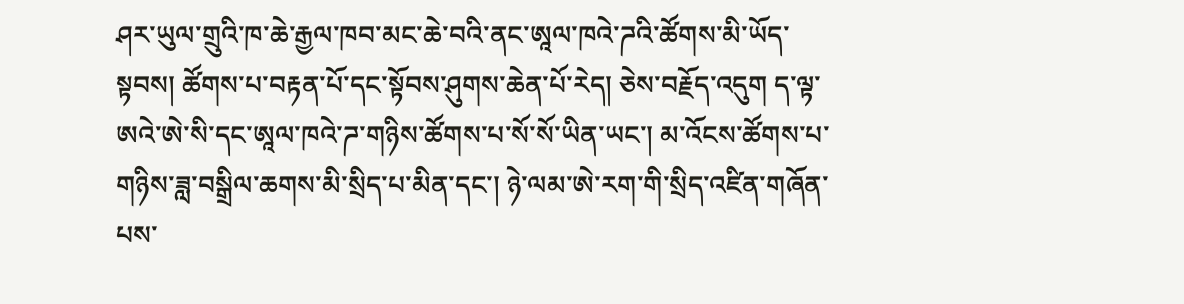ཤར་ཡུལ་གྲུའི་ཁ་ཆེ་རྒྱལ་ཁབ་མང་ཆེ་བའི་ནང་ཨཱལ་ཁའེ་ཌའི་ཚོགས་མི་ཡོད་སྟབས། ཚོགས་པ་བརྟན་པོ་དང་སྟོབས་ཤུགས་ཆེན་པོ་རེད། ཅེས་བརྗོད་འདུག ད་ལྟ་ཨའེ་ཨེ་སི་དང་ཨཱལ་ཁའེ་ཌ་གཉིས་ཚོགས་པ་སོ་སོ་ཡིན་ཡང་། མ་འོངས་ཚོགས་པ་གཉིས་ཟླ་བསྒྲིལ་ཆགས་མི་སྲིད་པ་མིན་དང་། ཉེ་ལམ་ཨེ་རག་གི་སྲིད་འཛིན་གཞོན་པས་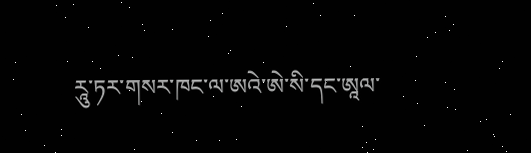རཱུ་ཏར་གསར་ཁང་ལ་ཨའེ་ཨེ་སི་དང་ཨཱལ་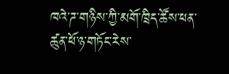ཁའེ་ཌ་གཉིས་ཀྱི་མགོ་ཁྲིད་ཚོས་ཕན་ཚུན་ཕོ་ཉ་གཏོང་རེས་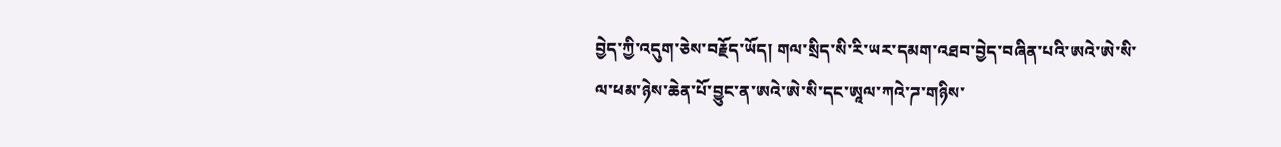བྱེད་ཀྱི་འདུག་ཅེས་བརྗོད་ཡོད། གལ་སྲིད་སི་རི་ཡར་དམག་འཐབ་བྱེད་བཞིན་པའི་ཨའེ་ཨེ་སི་ལ་ཕམ་ཉེས་ཆེན་པོ་བྱུང་ན་ཨའེ་ཨེ་སི་དང་ཨཱལ་ཀའེ་ཌ་གཉིས་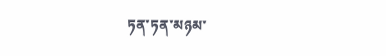ཏན་ཏན་མཉམ་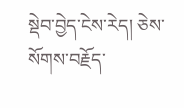སྡེབ་བྱེད་ངེས་རེད། ཅེས་སོགས་བརྗོད་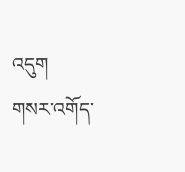འདུག
གསར་འགོད་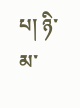པ། ཉི་མ་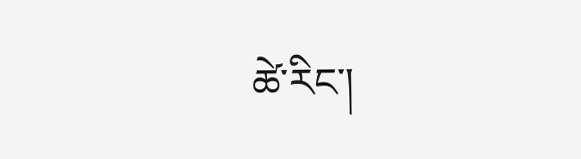ཚེ་རིང་།